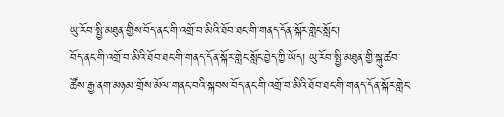ཡུ་རོབ་སྤྱི་མཐུན་གྱིས་བོད་ནང་གི་འགྲོ་བ་མིའི་ཐོབ་ཐང་གི་གནད་དོན་སྐོར་གླེང་སློང་།
བོད་ནང་གི་འགྲོ་བ་མིའི་ཐོབ་ཐང་གི་གནད་དོན་སྐོར་གླེང་སློང་བྱེད་ཀྱི་ཡོད། ཡུ་རོབ་སྤྱི་མཐུན་གྱི་སྐུ་ཚབ་ཚོས་རྒྱ་ནག་མཉམ་གྲོས་མོལ་གནང་བའི་སྐབས་བོད་ནང་གི་འགྲོ་བ་མིའི་ཐོབ་ཐང་གི་གནད་དོན་སྐོར་གླེང་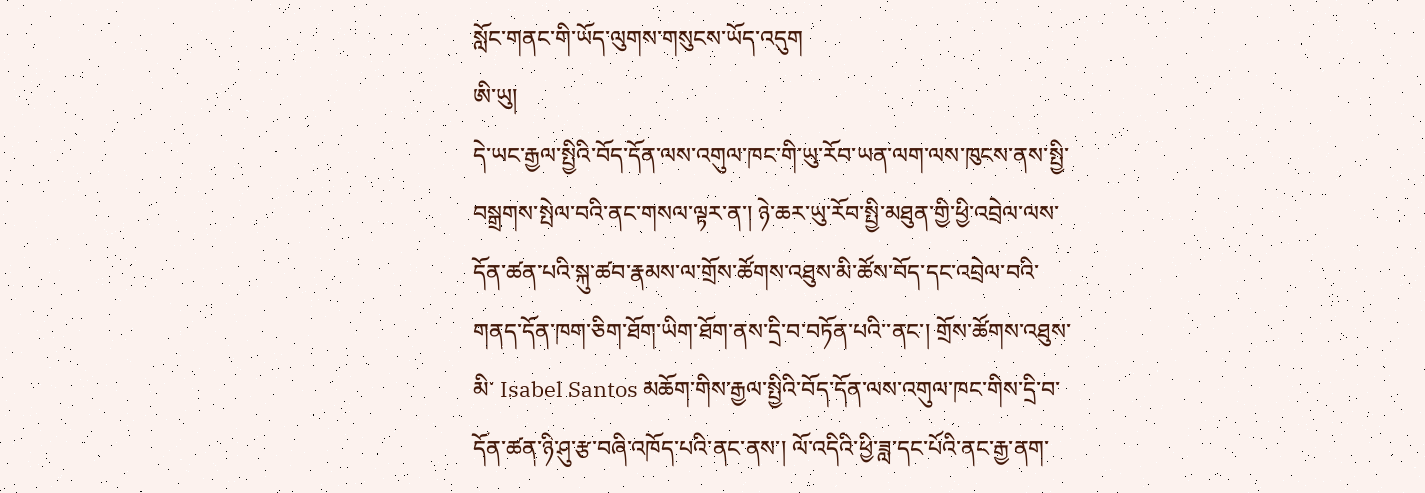སློང་གནང་གི་ཡོད་ལུགས་གསུངས་ཡོད་འདུག
ཨི་ཡུ།
དེ་ཡང་རྒྱལ་སྤྱིའི་བོད་དོན་ལས་འགུལ་ཁང་གི་ཡུ་རོབ་ཡན་ལག་ལས་ཁུངས་ནས་སྤྱི་བསྒྲགས་སྤེལ་བའི་ནང་གསལ་ལྟར་ན་། ཉེ་ཆར་ཡུ་རོབ་སྤྱི་མཐུན་གྱི་ཕྱི་འབྲེལ་ལས་དོན་ཚན་པའི་སྐུ་ཚབ་རྣམས་ལ་གྲོས་ཚོགས་འཐུས་མི་ཚོས་བོད་དང་འབྲེལ་བའི་གནད་དོན་ཁག་ཅིག་ཐོག་ཡིག་ཐོག་ནས་དྲི་བ་བཏོན་པའི་་ནང་། གྲོས་ཚོགས་འཐུས་མི་ Isabel Santos མཆོག་གིས་རྒྱལ་སྤྱིའི་བོད་དོན་ལས་འགུལ་ཁང་གིས་དྲི་བ་དོན་ཚན་ཉི་ཤུ་རྩ་བཞི་འཁོད་པའི་ནང་ནས་། ལོ་འདིའི་ཕྱི་ཟླ་དང་པོའི་ནང་རྒྱ་ནག་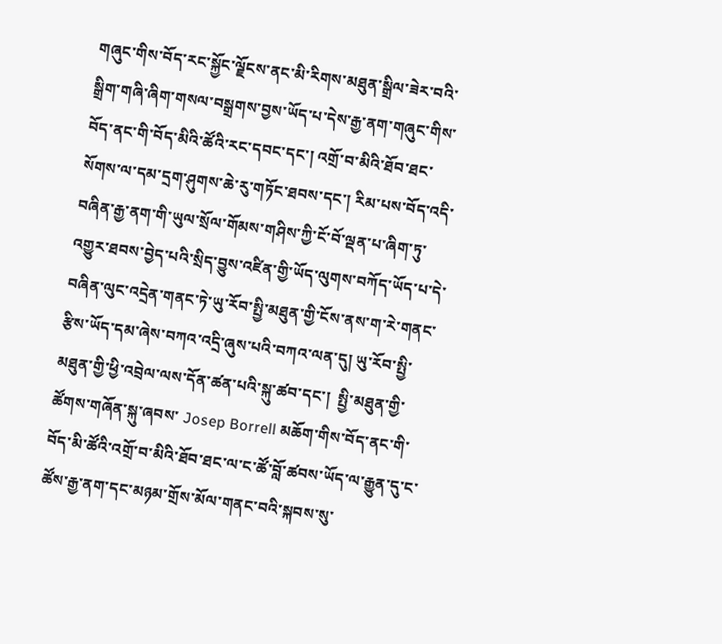གཞུང་གིས་བོད་རང་སྐྱོང་ལྗོངས་ནང་མི་རིགས་མཐུན་སྒྲིལ་ཟེར་བའི་སྒྲིག་གཞི་ཞིག་གསལ་བསྒྲགས་བྱས་ཡོད་པ་དེས་རྒྱ་ནག་གཞུང་གིས་བོད་ནང་གི་བོད་མིའི་ཚོའི་རང་དབང་དང་། འགྲོ་བ་མིའི་ཐོབ་ཐང་སོགས་ལ་དམ་དྲག་ཤུགས་ཆེ་རུ་གཏོང་ཐབས་དང་། རིམ་པས་བོད་འདི་བཞིན་རྒྱ་ནག་གི་ཡུལ་སྲོལ་གོམས་གཤིས་ཀྱི་ངོ་བོ་ལྡན་པ་ཞིག་ཏུ་འགྱུར་ཐབས་བྱེད་པའི་སྲིད་བྱུས་འཛིན་གྱི་ཡོད་ལུགས་བཀོད་ཡོད་པ་དེ་བཞིན་ལུང་འདྲེན་གནང་ཏེ་ཡུ་རོབ་སྤྱི་མཐུན་གྱི་ངོས་ནས་ག་རེ་གནང་རྩིས་ཡོད་དམ་ཞེས་བཀའ་འདྲི་ཞུས་པའི་བཀའ་ལན་དུ། ཡུ་རོབ་སྤྱི་མཐུན་གྱི་ཕྱི་འབྲེལ་ལས་དོན་ཚན་པའི་སྐུ་ཚབ་དང་།  སྤྱི་མཐུན་གྱི་ཚོགས་གཞོན་སྐུ་ཞབས་ Josep Borrell མཆོག་གིས་བོད་ནང་གི་བོད་མི་ཚོའི་འགྲོ་བ་མིའི་ཐོབ་ཐང་ལ་ང་ཚོ་བློ་ཚབས་ཡོད་ལ་རྒྱུན་དུ་ང་ཚོས་རྒྱ་ནག་དང་མཉམ་གྲོས་མོལ་གནང་བའི་སྐབས་སུ་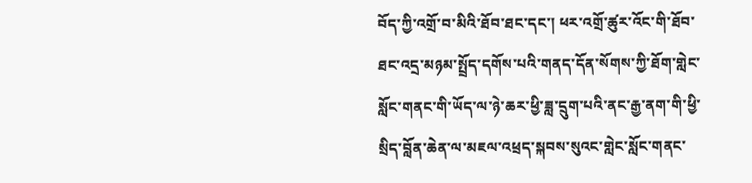བོད་ཀྱི་འགྲོ་བ་མིའི་ཐོབ་ཐང་དང་། ཕར་འགྲོ་ཚུར་འོང་གི་ཐོབ་ཐང་འདྲ་མཉམ་སྤྲོད་དགོས་པའི་གནད་དོན་སོགས་ཀྱི་ཐོག་གླེང་སློང་གནང་གི་ཡོད་ལ་ཉེ་ཆར་ཕྱི་ཟླ་དྲུག་པའི་ནང་རྒྱ་ནག་གི་ཕྱི་སྲིད་བློན་ཆེན་ལ་མཇལ་འཕྲད་སྐབས་སུའང་གླེང་སློང་གནང་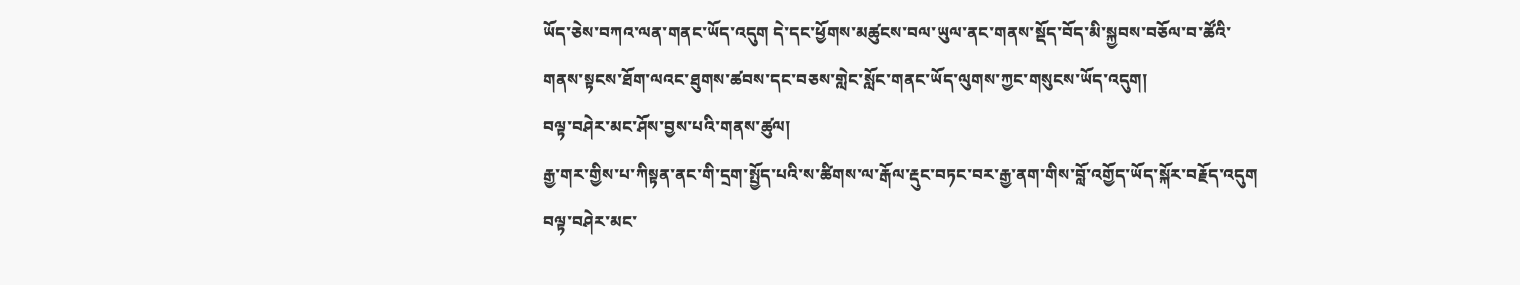ཡོད་ཅེས་བཀའ་ལན་གནང་ཡོད་འདུག དེ་དང་ཕྱོགས་མཚུངས་བལ་ཡུལ་ནང་གནས་སྡོད་བོད་མི་སྐྱབས་བཅོལ་བ་ཚོའི་གནས་སྟངས་ཐོག་ལའང་ཐུགས་ཚབས་དང་བཅས་གླེང་སློང་གནང་ཡོད་ལུགས་ཀྱང་གསུངས་ཡོད་འདུག།
བལྟ་བཤེར་མང་ཤོས་བྱས་པའི་གནས་ཚུལ།
རྒྱ་གར་གྱིས་པ་ཀིསྟན་ནང་གི་དྲག་སྤྱོད་པའི་ས་ཚིགས་ལ་རྒོལ་རྡུང་བཏང་བར་རྒྱ་ནག་གིས་བློ་འགྱོད་ཡོད་སྐོར་བརྗོད་འདུག
བལྟ་བཤེར་མང་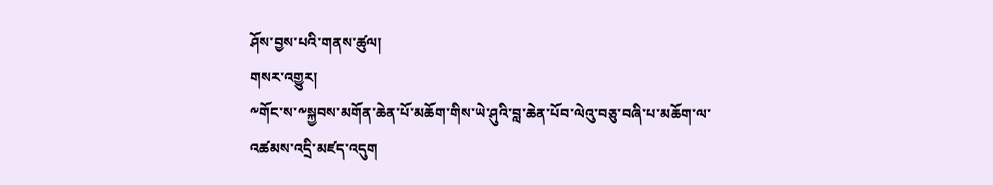ཤོས་བྱས་པའི་གནས་ཚུལ།
གསར་འགྱུར།
༸གོང་ས་༸སྐྱབས་མགོན་ཆེན་པོ་མཆོག་གིས་ཡེ་ཤུའི་བླ་ཆེན་པོབ་ལེའུ་བཅུ་བཞི་པ་མཆོག་ལ་འཚམས་འདྲི་མཛད་འདུག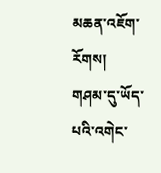མཆན་འཇོག་རོགས།
གཤམ་དུ་ཡོད་པའི་འགེང་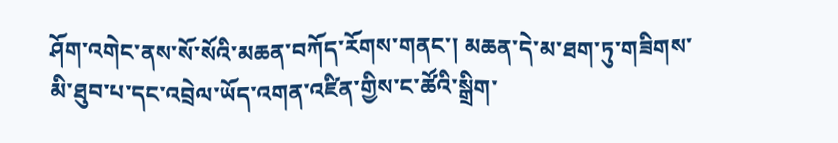ཤོག་འགེང་ནས་སོ་སོའི་མཆན་བཀོད་རོགས་གནང་། མཆན་དེ་མ་ཐག་ཏུ་གཟིགས་མི་ཐུབ་པ་དང་འབྲེལ་ཡོད་འགན་འཛིན་གྱིས་ང་ཚོའི་སྒྲིག་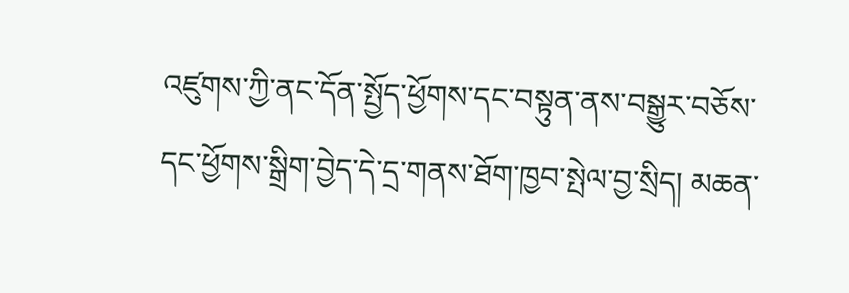འཛུགས་ཀྱི་ནང་དོན་སྤྱོད་ཕྱོགས་དང་བསྟུན་ནས་བསྒྱུར་བཅོས་དང་ཕྱོགས་སྒྲིག་བྱེད་དེ་དྲ་གནས་ཐོག་ཁྱབ་སྤེལ་བྱ་སྲིད། མཆན་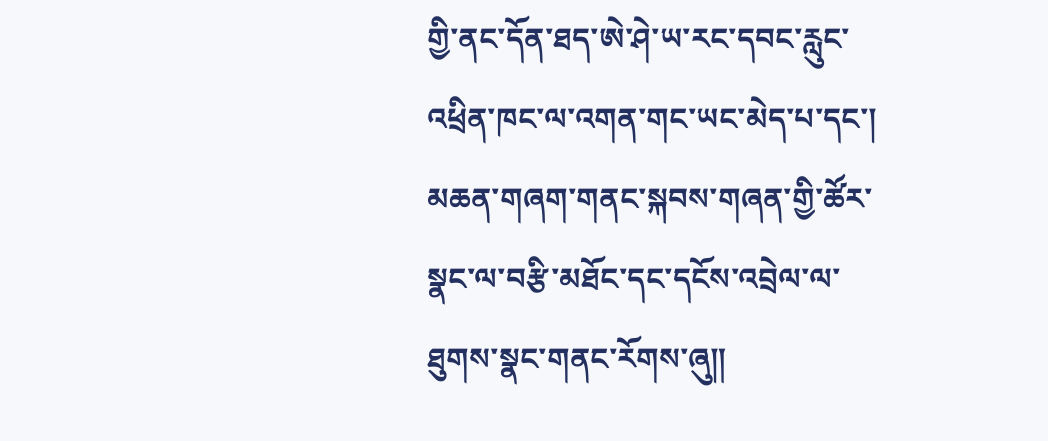གྱི་ནང་དོན་ཐད་ཨེ་ཤེ་ཡ་རང་དབང་རླུང་འཕྲིན་ཁང་ལ་འགན་གང་ཡང་མེད་པ་དང་། མཆན་གཞག་གནང་སྐབས་གཞན་གྱི་ཚོར་སྣང་ལ་བརྩི་མཐོང་དང་དངོས་འབྲེལ་ལ་ཐུགས་སྣང་གནང་རོགས་ཞུ༎